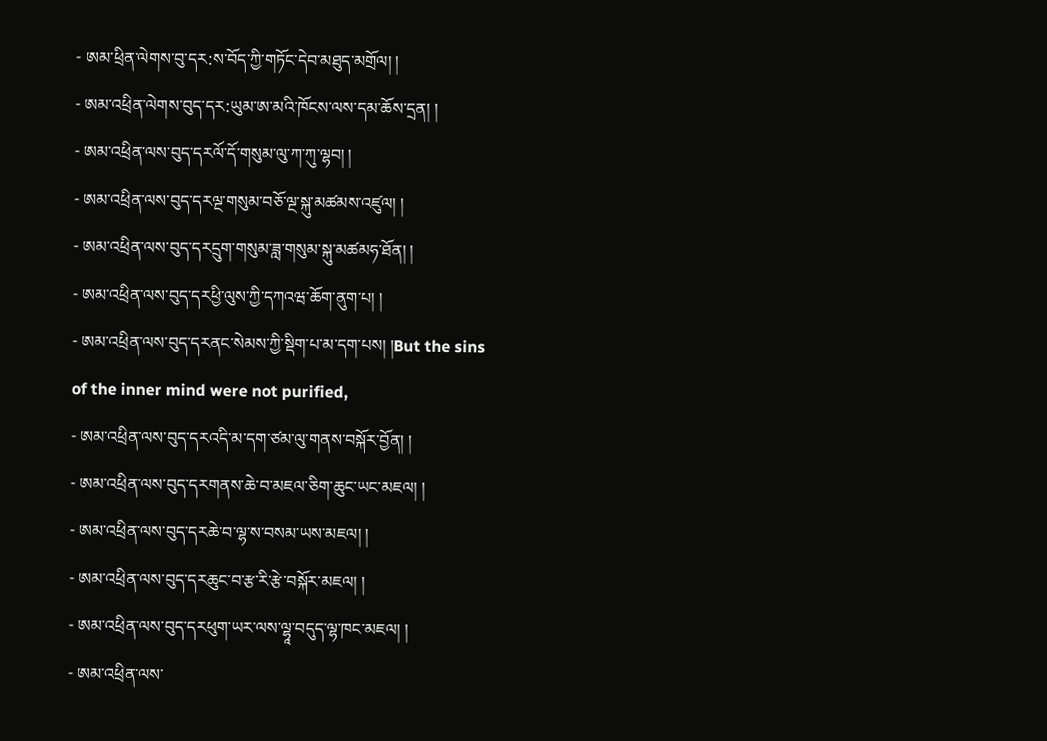- ཨམ་ཕྲིན་ལེགས་བུ་དར:ས་བོད་ཀྱི་གཏོང་དེབ་མཐུད་མགྲོལ། །
- ཨམ་འཕྲིན་ལེགས་བུད་དར:ཡུམ་ཨ་མའི་ཁོངས་ལས་དམ་ཆོས་དྲན། །
- ཨམ་འཕྲིན་ལས་བུད་དརལོ་དོ་གསུམ་ལུ་ཀ་ཀུ་ལྷབ། །
- ཨམ་འཕྲིན་ལས་བུད་དརལྔ་གསུམ་བཅོ་ལྔ་སྐུ་མཚམས་འཛུལ། །
- ཨམ་འཕྲིན་ལས་བུད་དརདྲུག་གསུམ་ཟླ་གསུམ་སྐུ་མཚམཧ་ཐོན། །
- ཨམ་འཕྲིན་ལས་བུད་དརཕྱི་ལུས་ཀྱི་དཀའཝ་ཆོག་ནུག་པ། །
- ཨམ་འཕྲིན་ལས་བུད་དརནང་སེམས་ཀྱི་སྡིག་པ་མ་དག་པས། །But the sins of the inner mind were not purified,
- ཨམ་འཕྲིན་ལས་བུད་དརའདི་མ་དག་ཙམ་ལུ་གནས་བསྐོར་བྱོན། །
- ཨམ་འཕྲིན་ལས་བུད་དརགནས་ཆེ་བ་མཇལ་ཅིག་ཆུང་ཡང་མཇལ། །
- ཨམ་འཕྲིན་ལས་བུད་དརཆེ་བ་ལྷ་ས་བསམ་ཡས་མཇལ། །
- ཨམ་འཕྲིན་ལས་བུད་དརཆུང་བ་རྩ་རི་རྩེ་བསྐོར་མཇལ། །
- ཨམ་འཕྲིན་ལས་བུད་དརཕུག་ཡར་ལས་ལྷཱ་བདུད་ལྷ་ཁང་མཇལ། །
- ཨམ་འཕྲིན་ལས་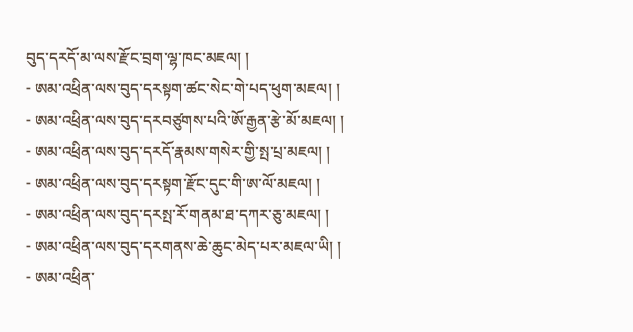བུད་དརདོ་མ་ལས་རྫོང་བྲག་ལྷ་ཁང་མཇལ། །
- ཨམ་འཕྲིན་ལས་བུད་དརསྟག་ཚང་སེང་གེ་པད་ཕུག་མཇལ། །
- ཨམ་འཕྲིན་ལས་བུད་དརབཙུགས་པའི་ཨོ་རྒྱན་རྩེ་མོ་མཇལ། །
- ཨམ་འཕྲིན་ལས་བུད་དརདོ་རྣམས་གསེར་གྱི་སྤ་པྲ་མཇལ། །
- ཨམ་འཕྲིན་ལས་བུད་དརསྟག་རྫོང་དུང་གི་ཨ་ལོ་མཇལ། །
- ཨམ་འཕྲིན་ལས་བུད་དརསྤ་རོ་གནམ་ཐ་དཀར་ཅུ་མཇལ། །
- ཨམ་འཕྲིན་ལས་བུད་དརགནས་ཆེ་ཆུང་མེད་པར་མཇལ་ཡི། །
- ཨམ་འཕྲིན་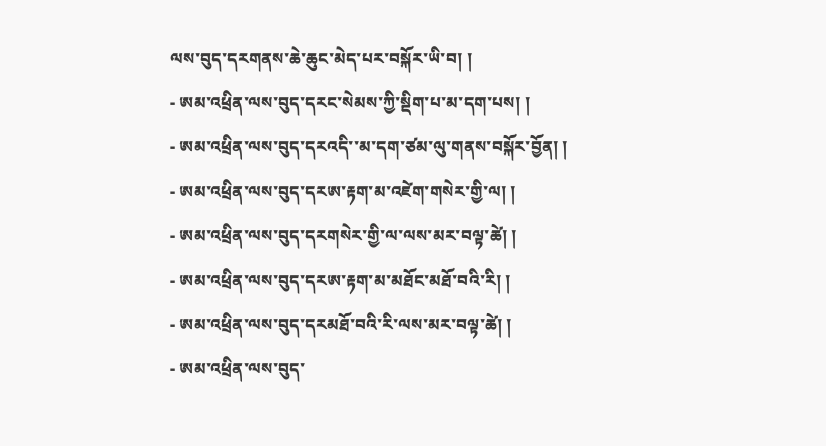ལས་བུད་དརགནས་ཆེ་ཆུང་མེད་པར་བསྐོར་ཡི་བ། །
- ཨམ་འཕྲིན་ལས་བུད་དརང་སེམས་ཀྱི་སྡིག་པ་མ་དག་པས། །
- ཨམ་འཕྲིན་ལས་བུད་དརའདི་་མ་དག་ཙམ་ལུ་གནས་བསྐོར་བྱོན། །
- ཨམ་འཕྲིན་ལས་བུད་དརཨ་རྟག་མ་འཛེག་གསེར་གྱི་ལ། །
- ཨམ་འཕྲིན་ལས་བུད་དརགསེར་གྱི་ལ་ལས་མར་བལྟ་ཚེ། །
- ཨམ་འཕྲིན་ལས་བུད་དརཨ་རྟག་མ་མཐོང་མཐོ་བའི་རི། །
- ཨམ་འཕྲིན་ལས་བུད་དརམཐོ་བའི་རི་ལས་མར་བལྟ་ཚེ། །
- ཨམ་འཕྲིན་ལས་བུད་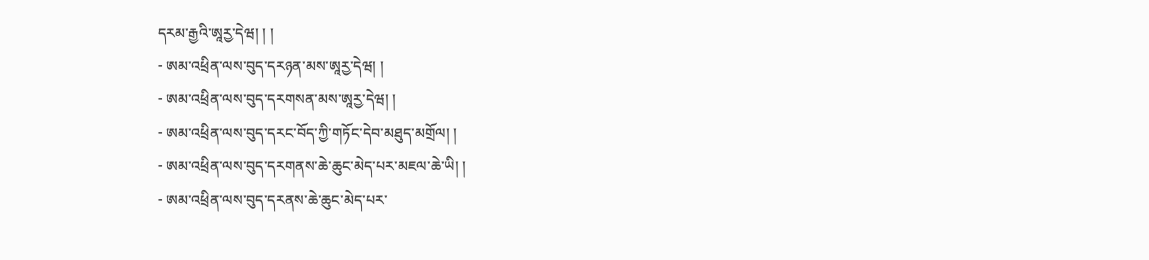དརམ་རྒྱའི་ཨཱརྱ་དེཝ། ། །
- ཨམ་འཕྲིན་ལས་བུད་དརཉན་མས་ཨཱརྱ་དེཝ། །
- ཨམ་འཕྲིན་ལས་བུད་དརགསན་མས་ཨཱརྱ་དེཝ། །
- ཨམ་འཕྲིན་ལས་བུད་དརང་བོད་ཀྱི་གཏོང་དེབ་མཐུད་མགྲོལ། །
- ཨམ་འཕྲིན་ལས་བུད་དརགནས་ཆེ་ཆུང་མེད་པར་མཇལ་ཆེ་ཡི། །
- ཨམ་འཕྲིན་ལས་བུད་དརནས་ཆེ་ཆུང་མེད་པར་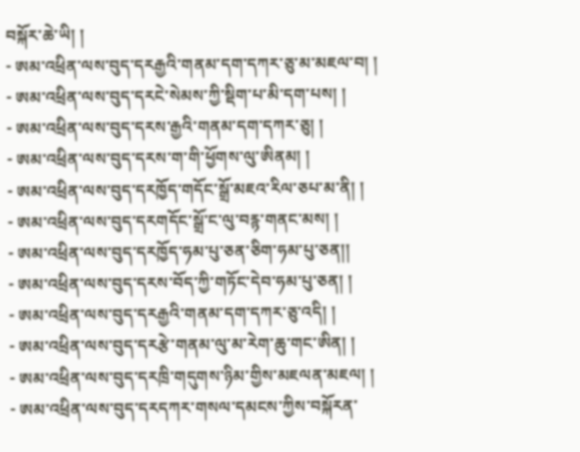བསྐོར་ཆེ་ཡི། །
- ཨམ་འཕྲིན་ལས་བུད་དརརྒྱའི་གནམ་དག་དཀར་ཅུ་མ་མཇལ་བ། །
- ཨམ་འཕྲིན་ལས་བུད་དརངེ་སེམས་ཀྱི་སྡིག་པ་མི་དག་པས། །
- ཨམ་འཕྲིན་ལས་བུད་དརས་རྒྱའི་གནམ་དག་དཀར་ཅུ། །
- ཨམ་འཕྲིན་ལས་བུད་དརས་ག་གི་ཕྱོགས་ལུ་ཨིནམ། །
- ཨམ་འཕྲིན་ལས་བུད་དརཁྱོད་གདོང་སྒྲོ་མཇའ་རིལ་ཅཔ་མ་ནི། །
- ཨམ་འཕྲིན་ལས་བུད་དརགདོང་སྒྲོ་ང་ལུ་བརྙ་གནང་མས། །
- ཨམ་འཕྲིན་ལས་བུད་དརཁྱོད་ཧམ་པུ་ཅན་ཅིག་ཧམ་པུ་ཅན།།
- ཨམ་འཕྲིན་ལས་བུད་དརས་བོད་ཀྱི་གཏོང་དེབ་ཧམ་པུ་ཅན། །
- ཨམ་འཕྲིན་ལས་བུད་དརརྒྱའི་གནམ་དག་དཀར་ཅུ་འདི། །
- ཨམ་འཕྲིན་ལས་བུད་དརརྩེ་གནམ་ལུ་མ་རེག་ཆུ་གང་ཨིན། །
- ཨམ་འཕྲིན་ལས་བུད་དརཁྲི་གདུགས་ཉིམ་གྱིས་མཇལན་མཇལ། །
- ཨམ་འཕྲིན་ལས་བུད་དརདཀར་གསལ་དམངས་ཀྱིས་བསྐོརན་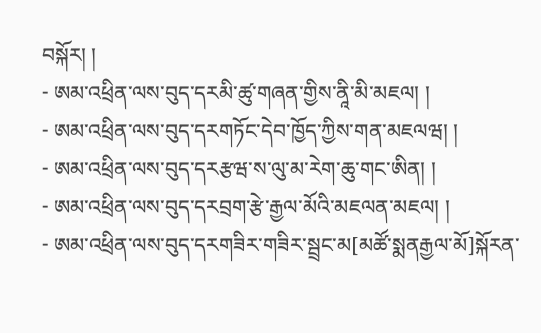བསྐོར། །
- ཨམ་འཕྲིན་ལས་བུད་དརམི་ཚུ་གཞན་གྱིས་ནཱི་མི་མཇལ། །
- ཨམ་འཕྲིན་ལས་བུད་དརགཏོང་དེབ་ཁྱོད་ཀྱིས་གན་མཇལཝ། །
- ཨམ་འཕྲིན་ལས་བུད་དརརྩཝ་ས་ལུ་མ་རེག་ཆུ་གང་ཨིན། །
- ཨམ་འཕྲིན་ལས་བུད་དརབྲག་རྩེ་རྒྱལ་མོའི་མཇལན་མཇལ། །
- ཨམ་འཕྲིན་ལས་བུད་དརགཟིར་གཟིར་སྦྲང་མ[མཚོ་སྨནརྒྱལ་མོ]སྐོརན་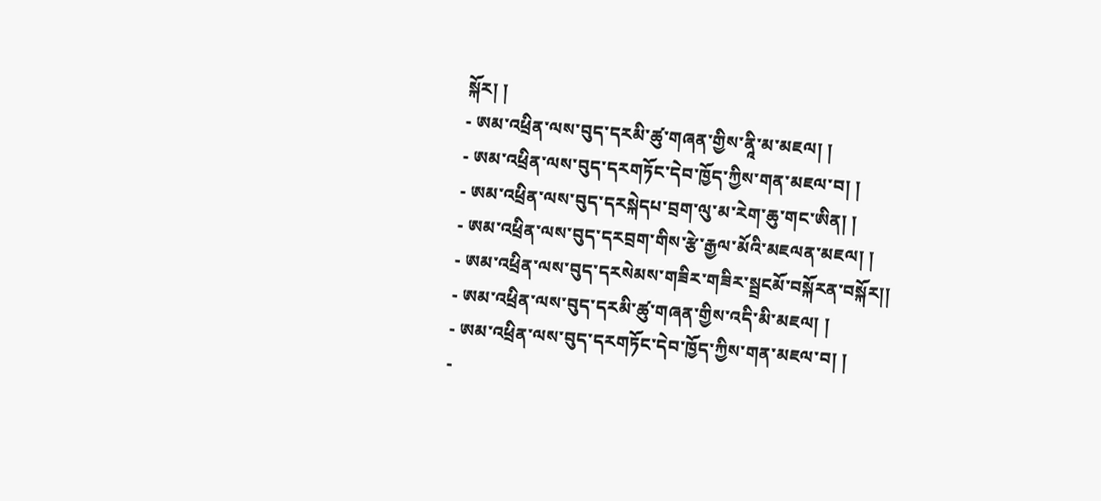སྐོར། །
- ཨམ་འཕྲིན་ལས་བུད་དརམི་ཚུ་གཞན་གྱིས་ནཱི་མ་མཇལ། །
- ཨམ་འཕྲིན་ལས་བུད་དརགཏོང་དེབ་ཁྱོད་ཀྱིས་གན་མཇལ་བ། །
- ཨམ་འཕྲིན་ལས་བུད་དརསྐེདཔ་བྲག་ལུ་མ་རེག་ཆུ་གང་ཨིན། །
- ཨམ་འཕྲིན་ལས་བུད་དརབྲག་གིས་རྩེ་རྒྱལ་མོའི་མཇལན་མཇལ། །
- ཨམ་འཕྲིན་ལས་བུད་དརསེམས་གཟིར་གཟིར་སྦྲངམོ་བསྐོརན་བསྐོར།།
- ཨམ་འཕྲིན་ལས་བུད་དརམི་ཚུ་གཞན་གྱིས་འདི་མི་མཇལ། །
- ཨམ་འཕྲིན་ལས་བུད་དརགཏོང་དེབ་ཁྱོད་ཀྱིས་གན་མཇལ་བ། །
-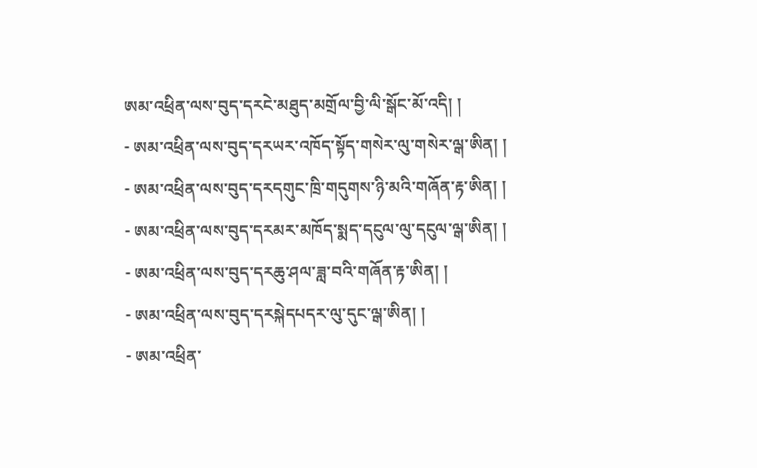ཨམ་འཕྲིན་ལས་བུད་དརངེ་མཐུད་མགྲོལ་བྱི་ལི་སྒོང་མོ་འདི། །
- ཨམ་འཕྲིན་ལས་བུད་དརཡར་འཁོད་སྟོད་གསེར་ལུ་གསེར་ལྒ་ཨིན། །
- ཨམ་འཕྲིན་ལས་བུད་དརདགུང་ཁྲི་གདུགས་ཉི་མའི་གཞོན་རྟ་ཨིན། །
- ཨམ་འཕྲིན་ལས་བུད་དརམར་མཁོད་སྨད་དངུལ་ལུ་དངུལ་ལྒ་ཨིན། །
- ཨམ་འཕྲིན་ལས་བུད་དརཆུ་ཤལ་ཟླ་བའི་གཞོན་རྟ་ཨིན། །
- ཨམ་འཕྲིན་ལས་བུད་དརསྐེདཔདར་ལུ་དུང་ལྒ་ཨིན། །
- ཨམ་འཕྲིན་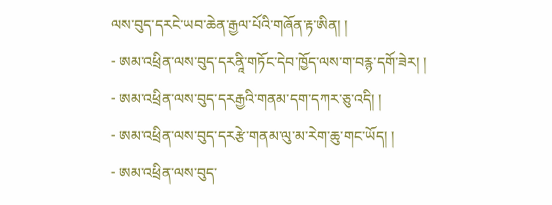ལས་བུད་དརངེ་ཡབ་ཆེན་རྒྱལ་པོའི་གཞོན་རྟ་ཨིན། །
- ཨམ་འཕྲིན་ལས་བུད་དརནཱི་གཏོང་དེབ་ཁྱོད་ལས་ག་བརྙ་དགོ་ཟེར། །
- ཨམ་འཕྲིན་ལས་བུད་དརརྒྱའི་གནམ་དག་དཀར་ཅུ་འདི། །
- ཨམ་འཕྲིན་ལས་བུད་དརརྩེ་གནམ་ལུ་མ་རེག་ཆུ་གང་ཡོད། །
- ཨམ་འཕྲིན་ལས་བུད་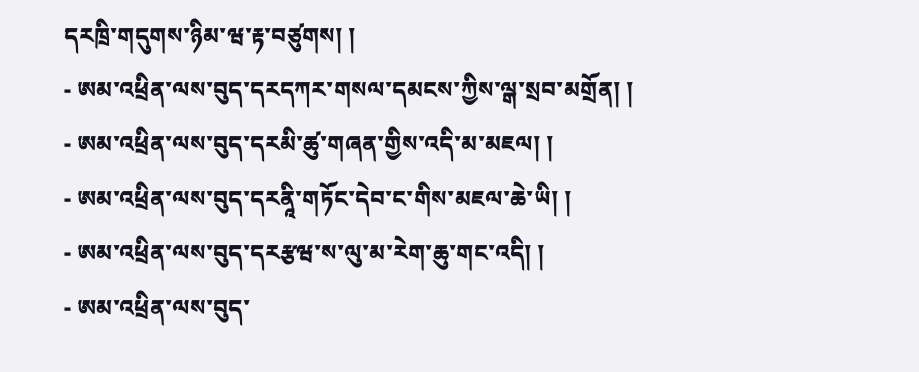དརཁྲི་གདུགས་ཉིམ་ཝ་རྟ་བཙུགས། །
- ཨམ་འཕྲིན་ལས་བུད་དརདཀར་གསལ་དམངས་ཀྱིས་ལྒ་སྲབ་མགྲོན། །
- ཨམ་འཕྲིན་ལས་བུད་དརམི་ཚུ་གཞན་གྱིས་འདི་མ་མཇལ། །
- ཨམ་འཕྲིན་ལས་བུད་དརནཱི་གཏོང་དེབ་ང་གིས་མཇལ་ཆེ་ཡི། །
- ཨམ་འཕྲིན་ལས་བུད་དརརྩཝ་ས་ལུ་མ་རེག་ཆུ་གང་འདི། །
- ཨམ་འཕྲིན་ལས་བུད་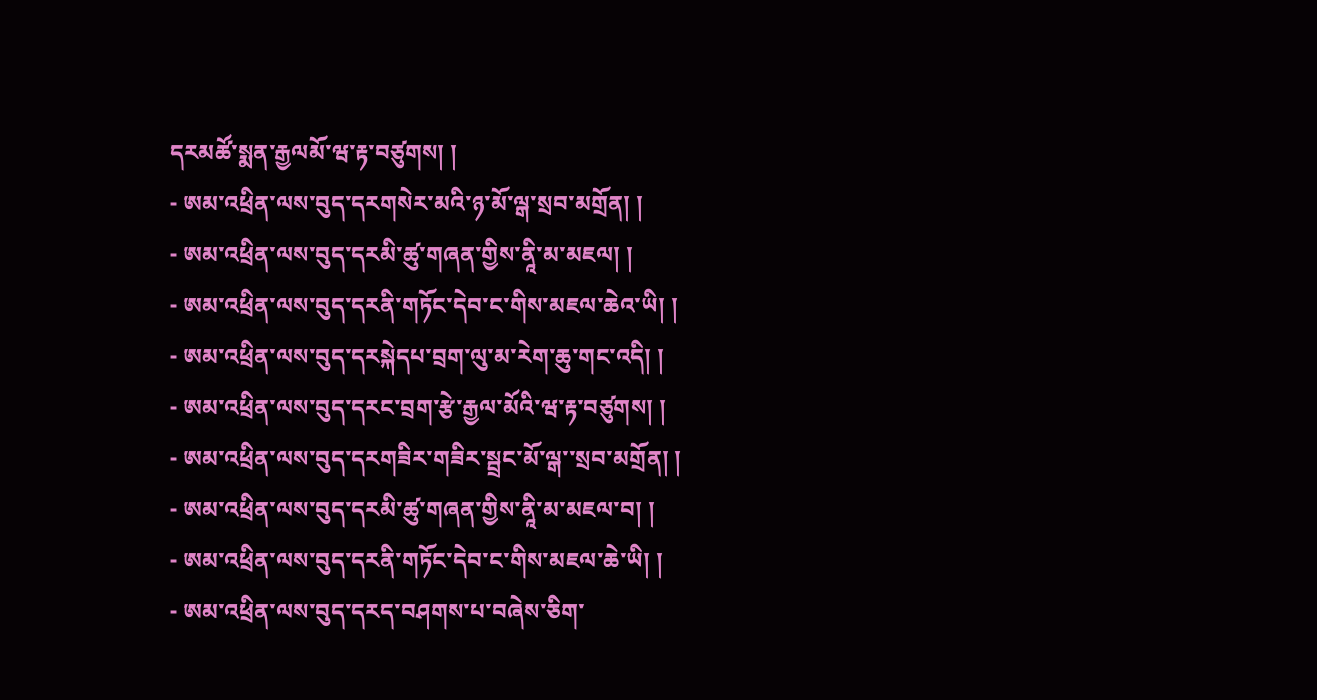དརམཚོ་སྨན་རྒྱལམོ་ཝ་རྟ་བཙུགས། །
- ཨམ་འཕྲིན་ལས་བུད་དརགསེར་མའི་ཉ་མོ་ལྒ་སྲབ་མགྲོན། །
- ཨམ་འཕྲིན་ལས་བུད་དརམི་ཚུ་གཞན་གྱིས་ནཱི་མ་མཇལ། །
- ཨམ་འཕྲིན་ལས་བུད་དརནི་གཏོང་དེབ་ང་གིས་མཇལ་ཆེའ་ཡི། །
- ཨམ་འཕྲིན་ལས་བུད་དརསྐེདཔ་བྲག་ལུ་མ་རེག་ཆུ་གང་འདི། །
- ཨམ་འཕྲིན་ལས་བུད་དརང་བྲག་རྩེ་རྒྱལ་མོའི་ཝ་རྟ་བཙུགས། །
- ཨམ་འཕྲིན་ལས་བུད་དརགཟིར་གཟིར་སྦྲང་མོ་ལྒ་་སྲབ་མགྲོན། །
- ཨམ་འཕྲིན་ལས་བུད་དརམི་ཚུ་གཞན་གྱིས་ནཱི་མ་མཇལ་བ། །
- ཨམ་འཕྲིན་ལས་བུད་དརནི་གཏོང་དེབ་ང་གིས་མཇལ་ཆེ་ཡི། །
- ཨམ་འཕྲིན་ལས་བུད་དརད་བཤགས་པ་བཞེས་ཅིག་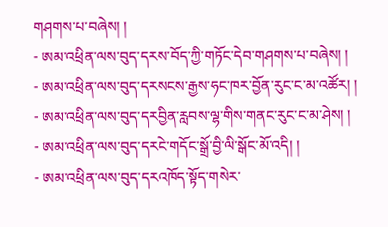གཤགས་པ་བཞེས། །
- ཨམ་འཕྲིན་ལས་བུད་དརས་བོད་ཀྱི་གཏོང་དེབ་གཤགས་པ་བཞེས། །
- ཨམ་འཕྲིན་ལས་བུད་དརསངས་རྒྱས་ཧང་ཁར་བྱོན་རུང་ང་མ་འཚོར། །
- ཨམ་འཕྲིན་ལས་བུད་དརབྱིན་རླབས་ལྷ་གིས་གནང་རུང་ང་མ་ཤེས། །
- ཨམ་འཕྲིན་ལས་བུད་དརངེ་གདོང་སྒྲོ་བྱི་ལི་སྒོང་མོ་འདི། །
- ཨམ་འཕྲིན་ལས་བུད་དརའཁོད་སྟོད་གསེར་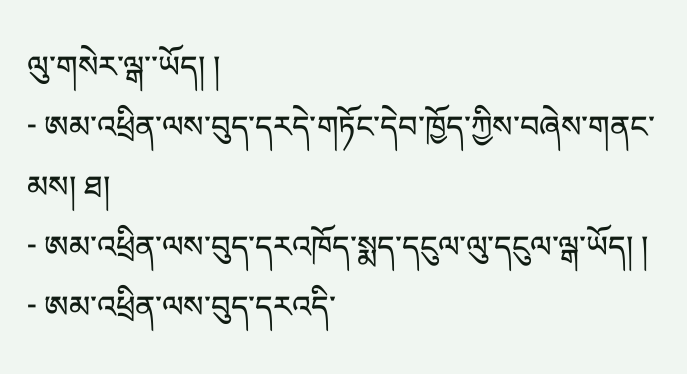ལུ་གསེར་ལྒ་་ཡོད། །
- ཨམ་འཕྲིན་ལས་བུད་དརདེ་གཏོང་དེབ་ཁྱོད་ཀྱིས་བཞེས་གནང་མས། ཐ།
- ཨམ་འཕྲིན་ལས་བུད་དརའཁོད་སྨད་དངུལ་ལུ་དངུལ་ལྒ་ཡོད། །
- ཨམ་འཕྲིན་ལས་བུད་དརའདི་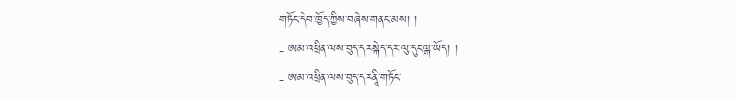གཏོང་དེབ་ཁྱོད་ཀྱིས་བཞེས་གནང་མས། །
- ཨམ་འཕྲིན་ལས་བུད་དརསྐེད་དར་ལུ་དུང་ལྒ་ཡོད། །
- ཨམ་འཕྲིན་ལས་བུད་དརནཱི་གཏོང་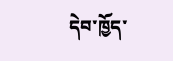དེབ་ཁྱོད་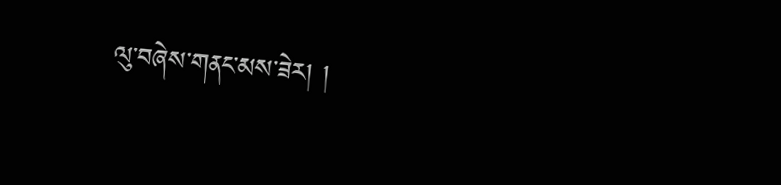ལུ་བཞེས་གནང་མས་ཟེར། །